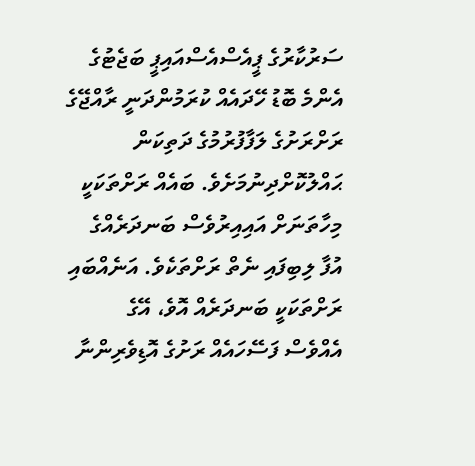ސަރުކާރުގެ ޕީއެސްއެސްއައިޕީ ބަޖެޓުގެ އެންމެ ބޮޑު ހޭދައެއް ކުރަމުންދަނީ ރާއްޖޭގެ ރަށްރަށުގެ ލަފާފުރުމުގެ ދަތިކަން ޙައްލުކޮށްދިނުމަށެވެ. ބައެއް ރަށްތަކަކީ މިހާތަނަށް އައިއިރުވެސް ބަނދަރެއްގެ އުފާ ލިބިފައި ނެތް ރަށްތަކެވެ. އަނެއްބައި ރަށްތަކަކީ ބަނދަރެއް އޮވެ، އޭގެ އެއްވެސް ފަސޭހައެއް ރަށުގެ އޮޑިވެރިންނާ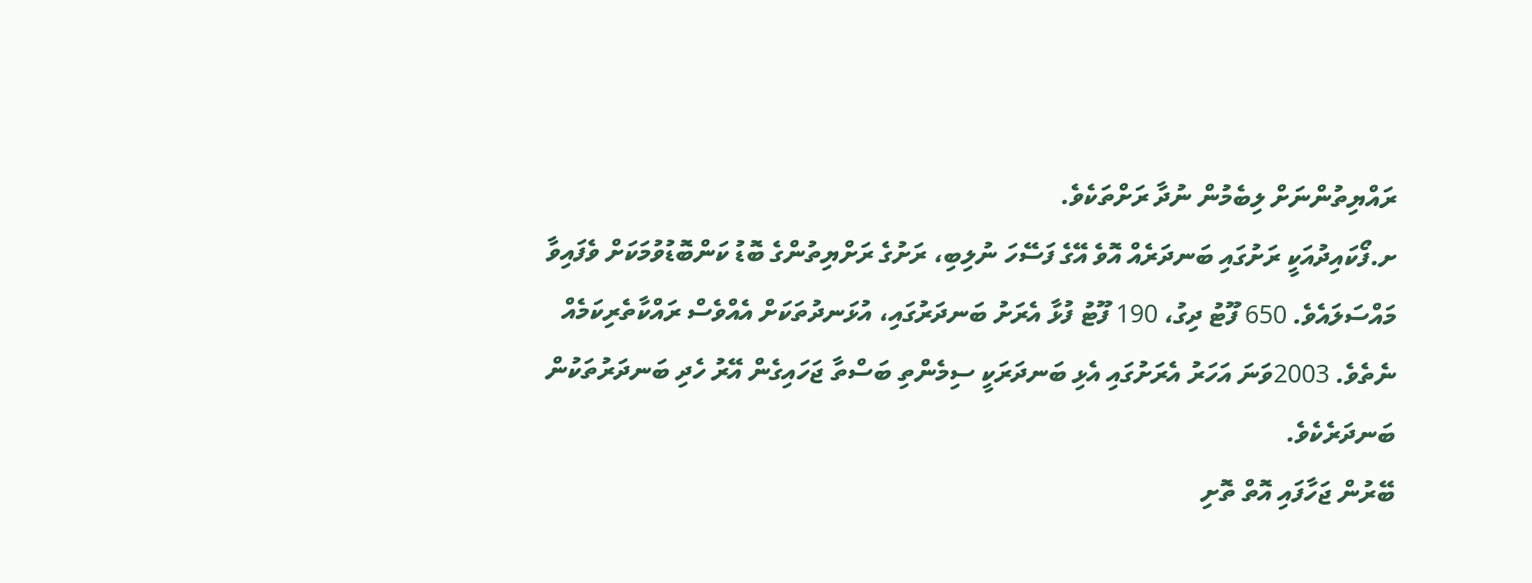ރައްޔިތުންނަށް ލިބެމުން ނުދާ ރަށްތަކެވެ.
ށ.ފޯކައިދުއަކީ ރަށުގައި ބަނދަރެއް އޮވެ އޭގެ ފަސޭހަ ނުލިބި، ރަށުގެ ރަށްޔިތުންގެ ބޮޑު ކަންބޮޑުވުމަކަށް ވެފައިވާ މައްސަލައެވެ. 650 ފޫޓު ދިގު، 190 ފޫޓު ފުޅާ އެރަށު ބަނދަރުގައި، އުޅަނދުތަކަށް އެއްވެސް ރައްކާތެރިކަމެއް ނެތެވެ. 2003ވަނަ އަހަރު އެރަށުގައި އެޅި ބަނދަރަކީ ސިމެންތި ބަސްތާ ޖަހައިގެން އޭރު ހެދި ބަނދަރުތަކުން ބަނދަރެކެވެ.
ބޭރުން ޖަހާފައި އޮތް ތޮށި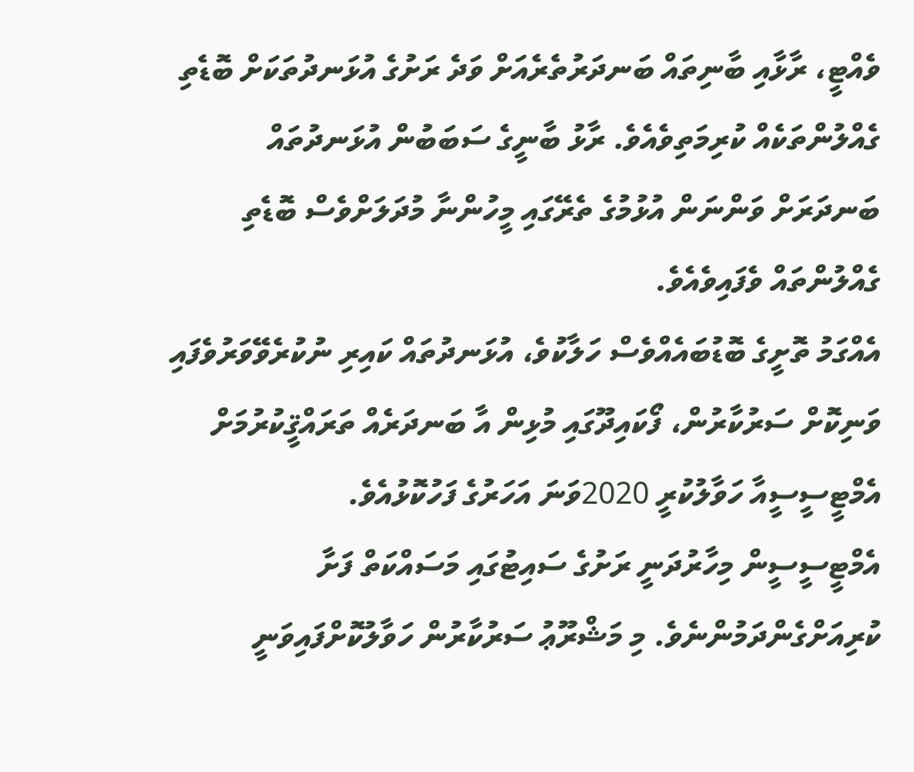ވެއްޓީ، ރާޅާއި ބާނިތައް ބަނދަރުތެރެއަށް ވަދެ ރަށުގެ އުޅަނދުތަކަށް ބޮޑެތި ގެއްލުންތަކެއް ކުރިމަތިވެއެވެ. ރާޅު ބާނީގެ ސަބަބުން އުޅަނދުތައް ބަނދަރަށް ވަންނަން އުޅުމުގެ ތެރޭގައި މީހުންނާ މުދަލަށްވެސް ބޮޑެތި ގެއްލުންތައް ވެފައިވެއެވެ.
އެއްގަމު ތޮށީގެ ބޮޑުބައެއްވެސް ހަލާކުވެ، އުޅަނދުތައް ކައިރި ނުކުރެވޭވަރުވެފައި ވަނިކޮށް ސަރުކާރުން، ފޯކައިދޫގައި މުޅިން އާ ބަނދަރެއް ތަރައްޤީކުރުމަށް އެމްޓީސީސީއާ ހަވާލުކުރީ 2020ވަނަ އަހަރުގެ ފަހުކޮޅުއެވެ.
އެމްޓީސީސީން މިހާރުދަނީ ރަށުގެ ސައިޓުގައި މަސައްކަތް ފަށާ ކުރިއަށްގެންދަމުންނެވެ. މި މަޝްރޫޢު ސަރުކާރުން ހަވާލުކޮށްފައިވަނީ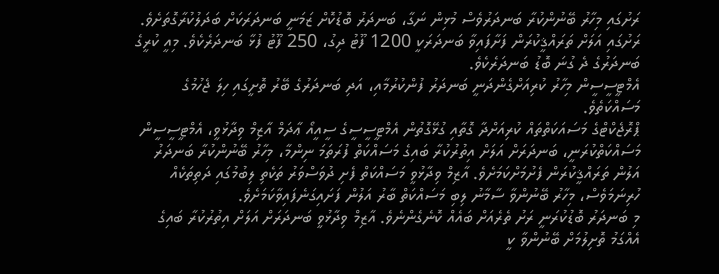ރަށުގައި މިހާރު ބޭނުންކުރާ ބަނދަރުވެސް މުޅިން ނަގާ، ބަނދަރު ބޮޑުކޮށް ޒަމަނީ ބަނދަރަކަށް ބަދަލުކުރާގޮތަށެވެ. ރަށުގައި އަލަށް ތަރައްޤީކުރަން ފަށާފައިވާ ބަނދަރަކީ 1200 ފޫޓު ދިގު، 250 ފޫޓު ފުޅާ ބަނދަރެކެވެ. މިއީ ކުރީގެ ބަނދަރުގެ ދެ ގުނަ ބޮޑު ބަނދަރެކެވެ.
އެމްޓީސީސީން މިހާރު ކުރިއަށްގެންދަނީ ބަނދަރު ފުންކުރުމާއި، އަދި ބަނދަރުގެ ބޭރު ތޮށީގައި ހިލަ ޖެހުމުގެ މަސައްކަތެވެ.
ޕްރޮޖެކްޓްގެ މަސައަކަތްތައް ކުރިއަށްދާ ގޮތާއި ގުޅޭގޮތުން އެމްޓީސީސީގެ ސީއީއޯ ޢާދަމް އާޒިމް ވިދާޅުވީ، އެމްޓީސީސީން މަސައްކަތްކުރަނީ، ބަނދަރަށް އަލަށް އިތުރުކުރާ ބައިގެ މަސައްކަތް ފުރަތަމަ ނިންމާ، މިހާރު ބޭނުންކުރާ ބަނދަރު އަލުން ތަރައްޤީކުރަން ފެށުމަށްކަމަށެވެ. އާޒިމް ވިދާޅުވީ މަސައްކަތް ފެށި ދުވަސްވަރު ތަކެތި ލިބުމުގައި ދަތިތަކެއް ހުރިނަމަވެސް، މިހާރު ބޭނުންވާ ސާމާނު ލިބި މަސައްކަތް ބާރު އަލުން ފަށައިގަނެފައިވާކަމަށެވެ.
މި ބަނދަރު ބޮޑުކުރަނީ ރަށު ތެރެއަށް ބައެއް ކޮނެގެންނެވެ. އާޒިމް ވިދާޅުވީ ބަނދަރަށް އަލަށް އިތުރުކުރާ ބައިގެ އެއްގަމު ތޮށިލުމަށް ބޭނުންވާ ކީ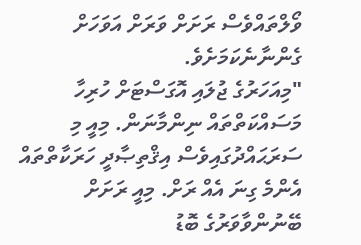ވޯލްތައްވެސް ރަށަށް ވަރަށް އަވަހަށް ގެންނާނެކަމަށެވެ.
"މިއަހަރުގެ ޖުލައި އޮގަސްޓަށް ހުރިހާ މަސައްކަތްތައް ނިންމާނަން. މިއީ މި ސަރަޙައްދުގައިވެސް އިޤްތިޞާދީ ހަރަކާތްތައް އެންމެ ގިނަ އެއް ރަށް. މިއީ ރަށަށް ބޭނުންވާވަރުގެ ބޮޑު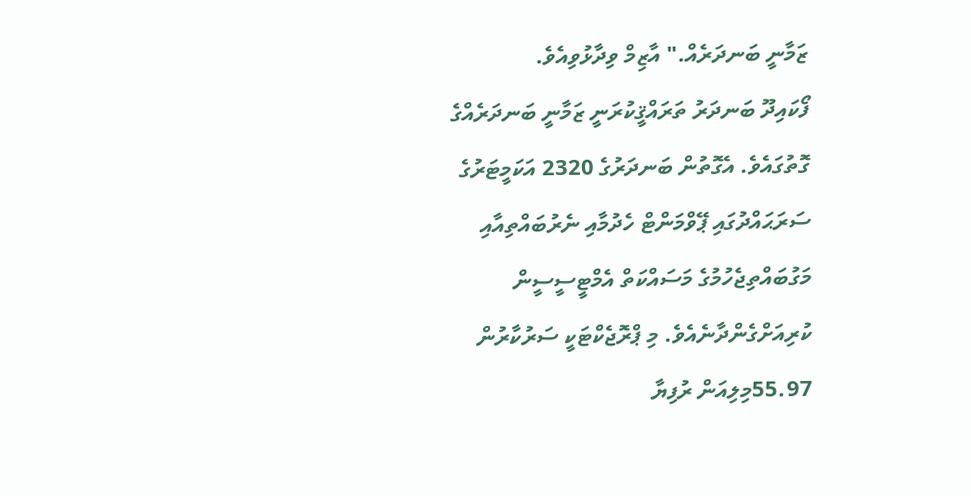ޒަމާނީ ބަނދަރެއް." އާޒިމް ވިދާޅުވިއެވެ.
ފޯކައިދޫ ބަނދަރު ތަރައްޤީކުރަނީ ޒަމާނީ ބަނދަރެއްގެ ގޮތުގައެވެ. އެގޮތުން ބަނދަރުގެ 2320 އަކަމީޓަރުގެ ސަރަޙައްދުގައި ޕޭވްމަންޓް ހެދުމާއި ނެރުބައްތިއާއި މަގުބައްތިޖެހުމުގެ މަސައްކަތް އެމްޓީސީސީން ކުރިއަށްގެންދާނެއެވެ. މި ޕްރޮޖެކްޓަކީ ސަރުކާރުން 55.97މިލިއަން ރުފިޔާ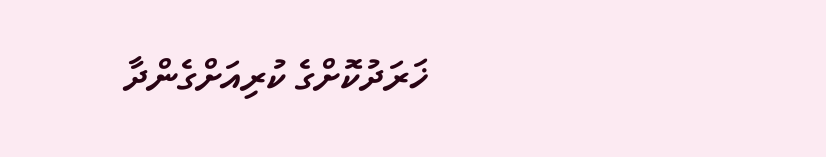ޚަރަދުކޮށްގެ ކުރިއަށްގެންދާ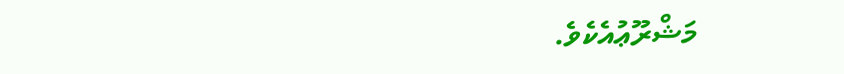މަޝްރޫޢުއެކެވެ.